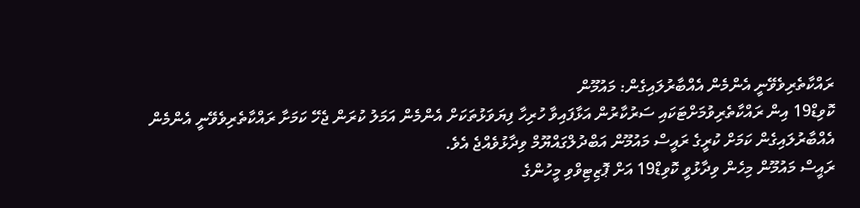ރައްކާތެރިވެވޭނީ އެންމެން އެއްބާރުލައިގެން: މައުމޫން
ކޮވިޑް19 އިން ރައްކާތެރިވުމަށްޓަކައި ސަރުކާރުން އަޅާފައިވާ ހުރިހާ ފިޔަވަޅުތަކަށް އެންމެން އަމަލު ކުރަން ޖެހޭ ކަމަށާ ރައްކާތެރިވެވޭނީ އެންމެން އެއްބާރުލައިގެން ކަމަށް ކުރީގެ ރައީސް މައުމޫން އަބްދުލްގައްޔޫމް ވިދާޅުވެއްޖެ އެވެ.
ރައީސް މައުމޫން މިހެން ވިދާޅުވީ ކޮވިޑް19 އަށް ޕޮޒިޓިވްވި މީހުންގެ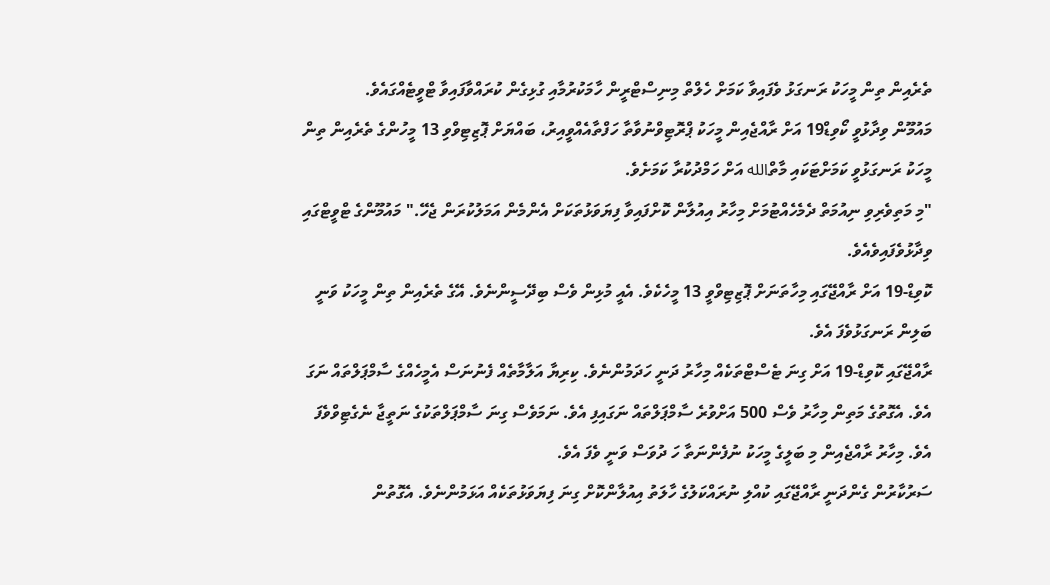ތެރެއިން ތިން މީހަކު ރަނގަޅު ވެފައިވާ ކަމަށް ހެލްތް މިނިސްޓްރީން ހާމަކުރުމާއި ގުޅިގެން ކުރައްވާފައިވާ ޓްވީޓެއްގައެވެ.
މައުމޫން ވިދާޅުވީ ކޯވިޑް19 އަށް ރާއްޖެއިން މީހަކު ޕްރޮޓިވްނުވާތާ ހަފްތާއެއްވީއިރު، ބައްޔަށް ޕޮޒިޓިވްވި 13 މީހުންގެ ތެރެއިން ތިން މީހަކު ރަނގަޅުވީ ކަމަށްޓަކައި މާތްالله އަށް ހަމްދުކުރާ ކަމަށެވެ.
"މި މަތިވެރިވި ނިއުމަތް ދެމެހެއްޓުމަށް މިހާރު އިއުލާން ކޮށްފައިވާ ފިޔަވަޅުތަކަށް އެންމެން އަމަލުކުރަން ޖެހޭ." މައުމޫންގެ ޓްވީޓްގައި ވިދާޅުވެފައިވެއެވެ.
ކޮވިޑް-19 އަށް ރާއްޖޭގައި މިހާތަނަށް ޕޮޒިޓިވްވީ 13 މީހެކެވެ. އެއީ މުޅިން ވެސް ބިދޭސީންނެވެ. އޭގެ ތެރެއިން ތިން މީހަކު ވަނީ ބަލިން ރަނގަޅުވެފަ އެވެ.
ރާއްޖޭގައި ކޮވިޑް-19 އަށް ގިނަ ޓެސްޓްތަކެއް މިހާރު ދަނީ ހަދަމުންނެވެ. ކިރިޔާ އަލާމާތެއް ފެނުނަސް އެމީހެއްގެ ސާމްޕަލްތައް ނަގަ އެވެ. އެގޮތުގެ މަތިން މިހާރު ވެސް 500 އަށްވުރެ ސާމްޕަލްތައް ނަގައިފި އެވެ. ނަމަވެސް ގިނަ ސާމްޕަލްތަކުގެ ނަތީޖާ ނެގެޓިވްވެފަ އެވެ. މިހާރު ރާއްޖެއިން މި ބަލީގެ މީހަކު ނުފެންނަތާ ހަ ދުވަސް ވަނީ ވެފަ އެވެ.
ސަރުކާރުން ގެންދަނީ ރާއްޖޭގައި ކުއްލި ނުރައްކަލުގެ ހާލަތު އިއުލާންކޮށް ގިނަ ފިޔަވަޅުތަކެއް އަޅަމުންނެވެ. އެގޮތުން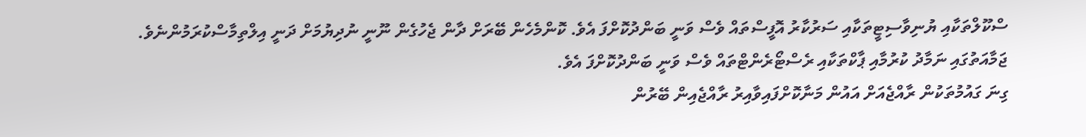ސްކޫލްތަކާއި ޔުނިވާސިޓީތަކާއި ސަރުކާރު އޮފީސްތައް ވެސް ވަނީ ބަންދުކޮށްފަ އެވެ. ކޮންމެހެން ބޭރަށް ދާން ޖެހުގެން ނޫނީ ނުދިޔުމަށް ދަނީ އިލްތިމާސްކުރަމުންނެވެ. ޖަމާއަތުގައި ނަމާދު ކުރުމާއި ޕާކްތަކާއި ރެސްޓޯރެންޓްތައް ވެސް ވަނީ ބަންދުކޮށްފަ އެވެ.
ގިނަ ގައުމުތަކުން ރާއްޖެއަށް އައުން މަނާކޮށްފައިވާއިރު ރާއްޖެއިން ބޭރުން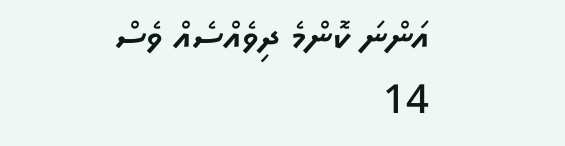އަންނަ ކޮންމެ ދިވެއްސެއް ވެސް 14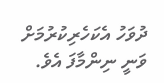ދުވަހު އެކަހެރިކުރުމަށް ވަނީ ނިންމާފަ އެވެ.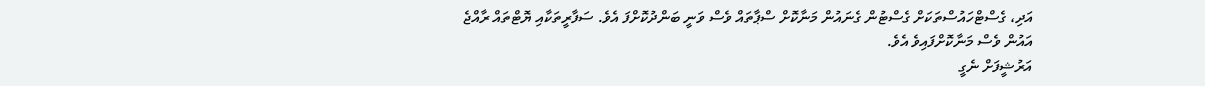އަދި، ގެސްޓްހައުސްތަކަށް ގެސްޓުން ގެނައުން މަނާކޮށް ސްޕާތައް ވެސް ވަނީ ބަންދުކޮށްފަ އެވެ. ސަފާރީތަކާއި ޔޮޓްތައް ރާއްޖެ އައުން ވެސް މަނާކޮށްފައިވެ އެވެ.
އަރުޝީފަށް ނެގީ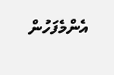އެންމެފަހުން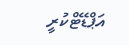އަޕްޑޭޓްކުރީ